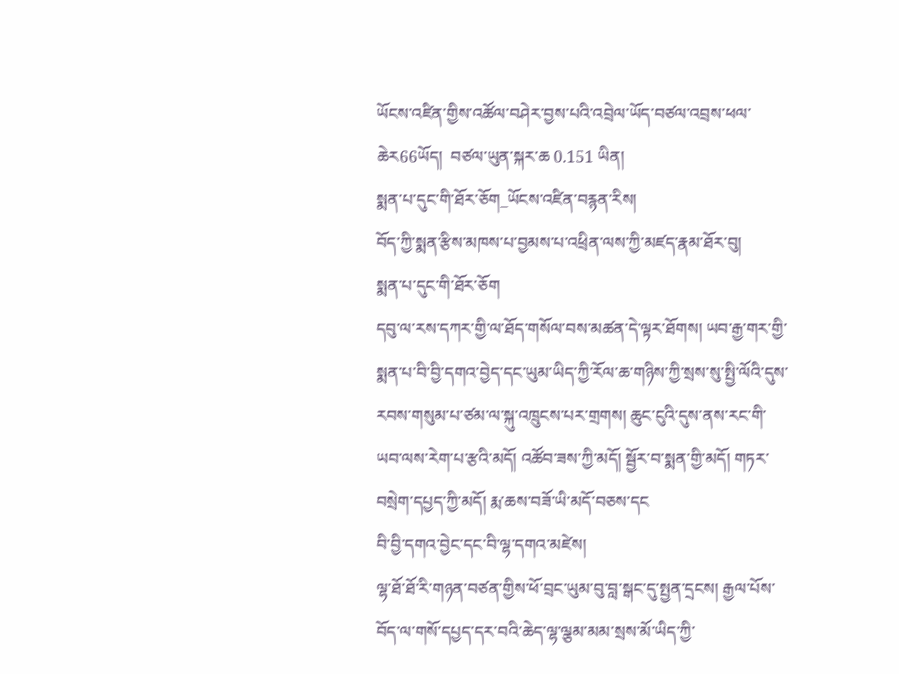ཡོངས་འཛིན་གྱིས་འཚོལ་བཤེར་བྱས་པའི་འབྲེལ་ཡོད་བཙལ་འབྲས་ཕལ་ཆེར66ཡོད།  བཙལ་ཡུན་སྐར་ཆ 0.151 ཡིན།
སྨན་པ་དུང་གི་ཐོར་ཅོག_ཡོངས་འཛིན་བརྙན་རིས།
བོད་ཀྱི་སྨན་རྩིས་མཁས་པ་བྱམས་པ་འཕྲིན་ལས་ཀྱི་མཛད་རྣམ་ཐོར་བུ།
སྨན་པ་དུང་གི་ཐོར་ཅོག
དབུ་ལ་རས་དཀར་གྱི་ལ་ཐོད་གསོལ་བས་མཚན་དེ་ལྟར་ཐོགས། ཡབ་རྒྱ་གར་གྱི་སྨན་པ་བི་བྱི་དགའ་བྱེད་དང་ཡུམ་ཡིད་ཀྱི་རོལ་ཆ་གཉིས་ཀྱི་སྲས་སུ་སྤྱི་ལོའི་དུས་རབས་གསུམ་པ་ཙམ་ལ་སྐུ་འཁྲུངས་པར་གྲགས། ཆུང་ངུའི་དུས་ནས་རང་གི་ཡབ་ལས་རེག་པ་རྩའི་མདོ། འཚོབ་ཟས་ཀྱི་མདོ། སྦྱོར་བ་སྨན་གྱི་མདོ། གཏར་བསྲེག་དཔྱད་ཀྱི་མདོ། རྨ་ཆས་བཟོ་ཡི་མདོ་བཅས་དང
བི་བྱི་དགའ་བྱེང་དང་བི་ལྷ་དགའ་མཛེས།
ལྷ་ཐོ་ཐོ་རི་གཉན་བཙན་གྱིས་ཕོ་བྲང་ཡུམ་བུ་བླ་སྒང་དུ་སྤྱན་དྲངས། རྒྱལ་པོས་བོད་ལ་གསོ་དཔྱད་དར་བའི་ཆེད་ལྷ་ལྕམ་མམ་སྲས་མོ་ཡིད་ཀྱི་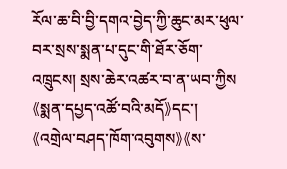རོལ་ཆ་བི་བྱི་དགའ་བྱེད་ཀྱི་ཆུང་མར་ཕུལ་བར་སྲས་སྨན་པ་དུང་གི་ཐོར་ཅོག་འཁྲུངས། སྲས་ཆེར་འཚར་བ་ན་ཡབ་ཀྱིས《སྨན་དཔྱད་འཚོ་བའི་མདོ》དང་། 《འགྲེལ་བཤད་ཁོག་འབུགས》《ས་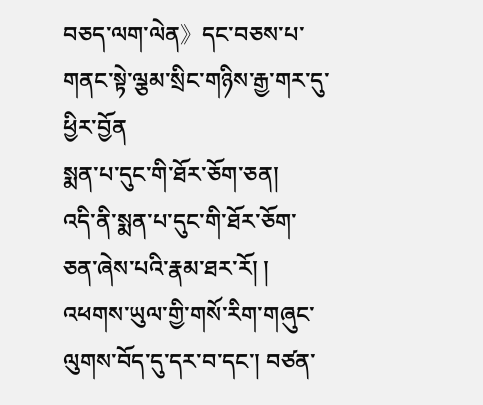བཅད་ལག་ལེན》དང་བཅས་པ་གནང་སྟེ་ལྕམ་སྲིང་གཉིས་རྒྱ་གར་དུ་ཕྱིར་བྱོན
སྨན་པ་དུང་གི་ཐོར་ཅོག་ཅན།
འདི་ནི་སྨན་པ་དུང་གི་ཐོར་ཅོག་ཅན་ཞེས་པའི་རྣམ་ཐར་རོ། །
འཕགས་ཡུལ་གྱི་གསོ་རིག་གཞུང་ལུགས་བོད་དུ་དར་བ་དང་། བཙན་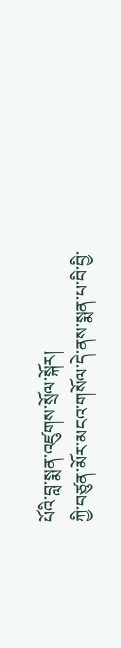པོའི་བླ་སྨན་འཛུགས་སྲོལ་སྐོར།
ཀྱི་བཙུན་མོར་མངའ་གསོལ་དེ་ནས་སྨན་པ་བི་བྱི་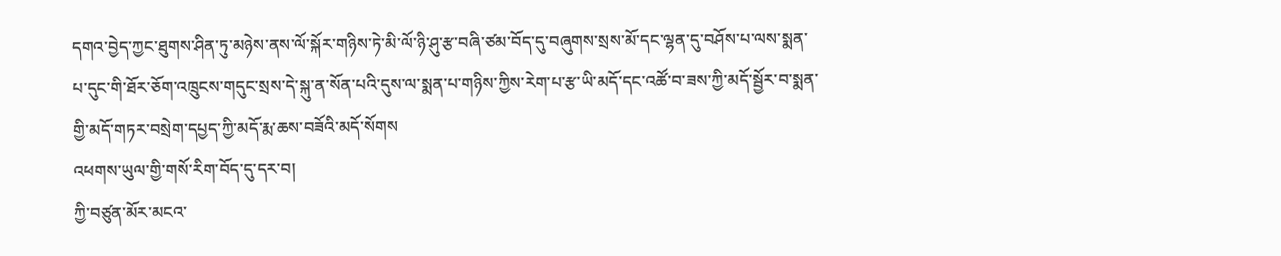དགའ་བྱེད་ཀྱང་ཐུགས་ཤིན་ཏུ་མཉེས་ནས་ལོ་སྐོར་གཉིས་ཏེ་མི་ལོ་ཉི་ཤུ་རྩ་བཞི་ཙམ་བོད་དུ་བཞུགས་སྲས་མོ་དང་ལྷན་དུ་བཤོས་པ་ལས་སྨན་པ་དུང་གི་ཐོར་ཅོག་འཁྲུངས་གདུང་སྲས་དེ་སྐུ་ན་སོན་པའི་དུས་ལ་སྨན་པ་གཉིས་ཀྱིས་རེག་པ་རྩ་ཡི་མདོ་དང་འཚོ་བ་ཟས་ཀྱི་མདོ་སྦྱོར་བ་སྨན་གྱི་མདོ་གཏར་བསྲེག་དཔྱད་ཀྱི་མདོ་རྨ་ཆས་བཟོའི་མདོ་སོགས
འཕགས་ཡུལ་གྱི་གསོ་རིག་བོད་དུ་དར་བ།
ཀྱི་བཙུན་མོར་མངའ་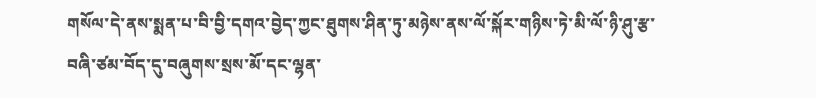གསོལ་དེ་ནས་སྨན་པ་བི་བྱི་དགའ་བྱེད་ཀྱང་ཐུགས་ཤིན་ཏུ་མཉེས་ནས་ལོ་སྐོར་གཉིས་ཏེ་མི་ལོ་ཉི་ཤུ་རྩ་བཞི་ཙམ་བོད་དུ་བཞུགས་སྲས་མོ་དང་ལྷན་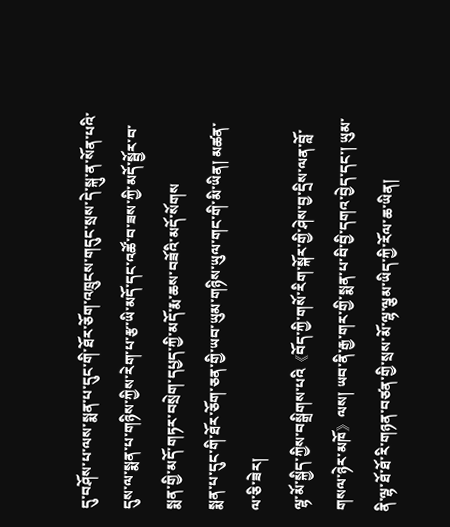དུ་བཤོས་པ་ལས་སྨན་པ་དུང་གི་ཐོར་ཅོག་འཁྲུངས་གདུང་སྲས་དེ་སྐུ་ན་སོན་པའི་དུས་ལ་སྨན་པ་གཉིས་ཀྱིས་རེག་པ་རྩ་ཡི་མདོ་དང་འཚོ་བ་ཟས་ཀྱི་མདོ་སྦྱོར་བ་སྨན་གྱི་མདོ་གཏར་བསྲེག་དཔྱད་ཀྱི་མདོ་རྨ་ཆས་བཟོའི་མདོ་སོགས
སྨན་པ་དུང་གི་ཐོར་ཅོག་ཅན་གྱི་ཡབ་ཡུམ་གཉིས་ཡུལ་གང་གི་མི་ཡིན། མཚན་ལ་ཅི་ཟེར།
ལྷ་མོ་སྐྱིད་ཀྱིས་བསྒྲིགས་པའི《བོད་ཀྱི་གསོ་རིག་སྐོར་གྱི་ཤེས་བྱ་དྲིས་ལན་བློ་གསལ་ཉེར་མཁོ》ལས། ཡབ་ནི་རྒྱ་གར་གྱི་སྨན་པ་བི་བྱི་དགའ་བྱེད་དང་། ཡུམ་ནི་ལྷ་ཐོ་ཐོ་རི་གཉན་བཙན་གྱི་སྲས་མོ་ལྷ་ལྕམ་ཡིད་ཀྱི་རོལ་ཆ་ཡིན།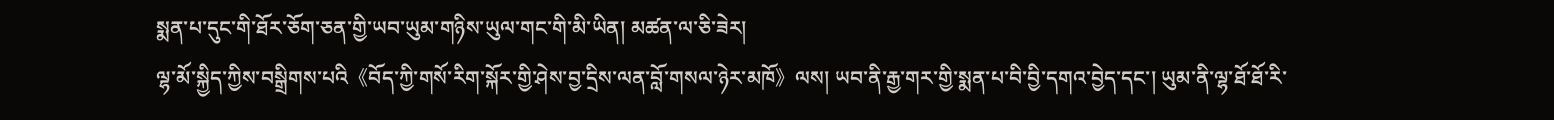སྨན་པ་དུང་གི་ཐོར་ཅོག་ཅན་གྱི་ཡབ་ཡུམ་གཉིས་ཡུལ་གང་གི་མི་ཡིན། མཚན་ལ་ཅི་ཟེར།
ལྷ་མོ་སྐྱིད་ཀྱིས་བསྒྲིགས་པའི《བོད་ཀྱི་གསོ་རིག་སྐོར་གྱི་ཤེས་བྱ་དྲིས་ལན་བློ་གསལ་ཉེར་མཁོ》ལས། ཡབ་ནི་རྒྱ་གར་གྱི་སྨན་པ་བི་བྱི་དགའ་བྱེད་དང་། ཡུམ་ནི་ལྷ་ཐོ་ཐོ་རི་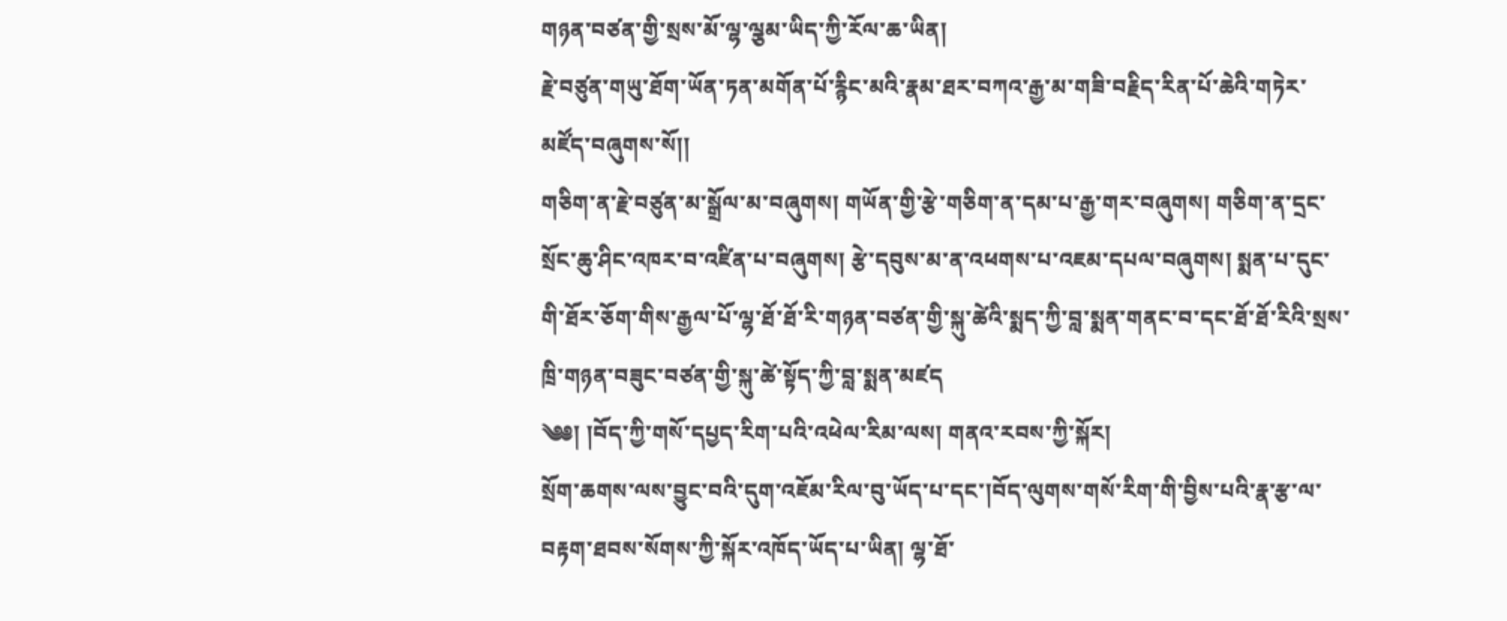གཉན་བཙན་གྱི་སྲས་མོ་ལྷ་ལྕམ་ཡིད་ཀྱི་རོལ་ཆ་ཡིན།
རྗེ་བཙུན་གཡུ་ཐོག་ཡོན་ཏན་མགོན་པོ་རྙིང་མའི་རྣམ་ཐར་བཀའ་རྒྱ་མ་གཟི་བརྗིད་རིན་པོ་ཆེའི་གཏེར་མཛོད་བཞུགས་སོ།།
གཅིག་ན་རྗེ་བཙུན་མ་སྒྲོལ་མ་བཞུགས། གཡོན་གྱི་རྩེ་གཅིག་ན་དམ་པ་རྒྱ་གར་བཞུགས། གཅིག་ན་དྲང་སྲོང་ཆུ་ཤིང་འཁར་བ་འཛིན་པ་བཞུགས། རྩེ་དབུས་མ་ན་འཕགས་པ་འཇམ་དཔལ་བཞུགས། སྨན་པ་དུང་གི་ཐོར་ཅོག་གིས་རྒྱལ་པོ་ལྷ་ཐོ་ཐོ་རི་གཉན་བཙན་གྱི་སྐུ་ཚེའི་སྨད་ཀྱི་བླ་སྨན་གནང་བ་དང་ཐོ་ཐོ་རིའི་སྲས་ཁྲི་གཉན་བཟུང་བཙན་གྱི་སྐུ་ཚེ་སྟོད་ཀྱི་བླ་སྨན་མཛད
༄༅། །བོད་ཀྱི་གསོ་དཔྱད་རིག་པའི་འཕེལ་རིམ་ལས། གནའ་རབས་ཀྱི་སྐོར།
སྲོག་ཆགས་ལས་བྱུང་བའི་དུག་འཇོམ་རིལ་བུ་ཡོད་པ་དང་།བོད་ལུགས་གསོ་རིག་གི་བྱིས་པའི་རྣ་རྩ་ལ་བརྟག་ཐབས་སོགས་ཀྱི་སྐོར་འཁོད་ཡོད་པ་ཡིན། ལྷ་ཐོ་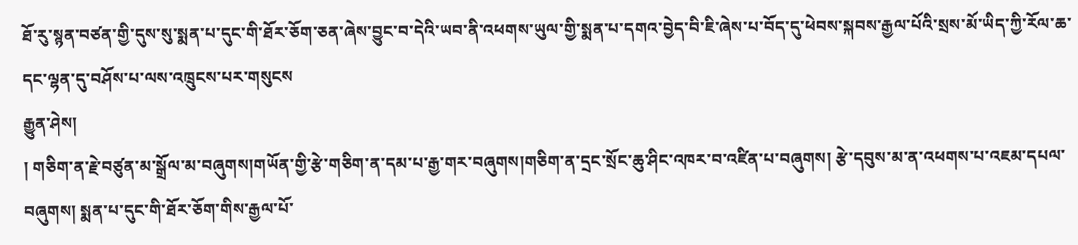ཐོ་རུ་སྙན་བཙན་གྱི་དུས་སུ་སྨན་པ་དུང་གི་ཐོར་ཅོག་ཅན་ཞེས་བྱུང་བ་དེའི་ཡབ་ནི་འཕགས་ཡུལ་གྱི་སྨན་པ་དགའ་བྱེད་བི་ཇི་ཞེས་པ་བོད་དུ་ཕེབས་སྐབས་རྒྱལ་པོའི་སྲས་མོ་ཡིད་ཀྱི་རོལ་ཆ་དང་ལྷན་དུ་བཤོས་པ་ལས་འཁྲུངས་པར་གསུངས
རྒྱུན་ཤེས།
། གཅིག་ན་རྗེ་བཙུན་མ་སྒྲོལ་མ་བཞུགས།གཡོན་གྱི་རྩེ་གཅིག་ན་དམ་པ་རྒྱ་གར་བཞུགས།གཅིག་ན་དྲང་སྲོང་ཆུ་ཤིང་འཁར་བ་འཛིན་པ་བཞུགས། རྩེ་དབུས་མ་ན་འཕགས་པ་འཇམ་དཔལ་བཞུགས། སྨན་པ་དུང་གི་ཐོར་ཅོག་གིས་རྒྱལ་པོ་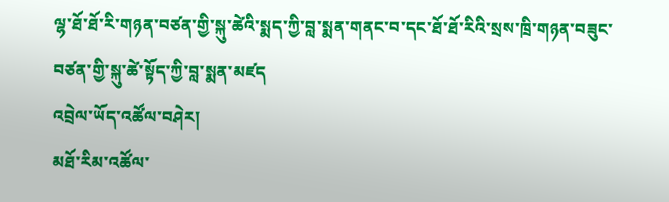ལྷ་ཐོ་ཐོ་རི་གཉན་བཙན་གྱི་སྐུ་ཚེའི་སྨད་ཀྱི་བླ་སྨན་གནང་བ་དང་ཐོ་ཐོ་རིའི་སྲས་ཁྲི་གཉན་བཟུང་བཙན་གྱི་སྐུ་ཚེ་སྟོད་ཀྱི་བླ་སྨན་མཛད
འབྲེལ་ཡོད་འཚོལ་བཤེར།
མཐོ་རིམ་འཚོལ་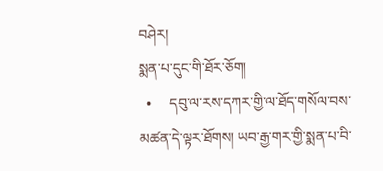བཤེར།
སྨན་པ་དུང་གི་ཐོར་ཅོག།
  •     དབུ་ལ་རས་དཀར་གྱི་ལ་ཐོད་གསོལ་བས་མཚན་དེ་ལྟར་ཐོགས། ཡབ་རྒྱ་གར་གྱི་སྨན་པ་བི་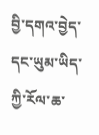བྱི་དགའ་བྱེད་དང་ཡུམ་ཡིད་ཀྱི་རོལ་ཆ་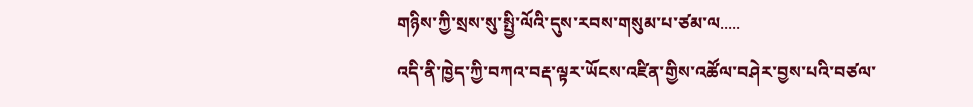གཉིས་ཀྱི་སྲས་སུ་སྤྱི་ལོའི་དུས་རབས་གསུམ་པ་ཙམ་ལ.....
འདི་ནི་ཁྱེད་ཀྱི་བཀའ་བརྡ་ལྟར་ཡོངས་འཛིན་གྱིས་འཚོལ་བཤེར་བྱས་པའི་བཙལ་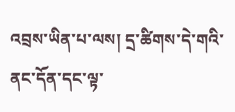འབྲས་ཡིན་པ་ལས། དྲ་ཚིགས་དེ་གའི་ནང་དོན་དང་ལྟ་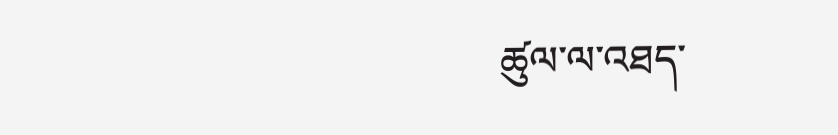ཚུལ་ལ་འཐད་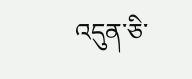འདུན་ཅི་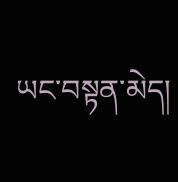ཡང་བསྟན་མེད།